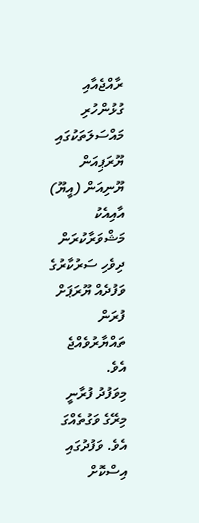ރާއްޖެއާއި ގުޅުންހުރި މައްސަލަތަކުގައި ޔޫރަޕިއަން ޔޫނިއަން (އީޔޫ) އާއިއެކު މަޝްވަރާކުރަން ދިވެހި ސަރުކާރުގެ ވަފުދެއް ޔޫރަޕަށް ފުރަން ތައްޔާރުވެއްޖެ އެވެ.
މިވަފުދު ފުރާނީ މިރޭގެ ވަގުތެއްގަ އެވެ. ވަފުދުގައި އިސްކޮށް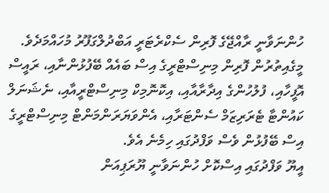ހުންނަވާނީ ރާއްޖޭގެ ފޮރިން ސެކްރެޓަރީ އަބްދުލްގަފޫރު މުހައްމަދެވެ. މީގެއިތުރުން ފޮރިން މިނިސްޓްރީގެ އިސް ބައެއް ބޭފުޅުންނާއި، ރައީސް އޮފީހާއި، ފުލުހުންގެ އިދާރާއާއި، އިކޮނޮމިކް މިނިސްޓްރީއާއި، ނެޝަނަލް ކައުންޓާ ޓެރަރިޒަމް ސެންޓަރާއި، އެންވަޔަރަންމަންޓް މިނިސްޓްރީގެ އިސް ބޭފުޅުން ވެސް ވަފްދުގައި ހިމެނެ އެވެ.
އީޔޫ ވަފްދުގައި އިސްކޮށް ހުންނަވާނީ ޔޫރަޕިއަން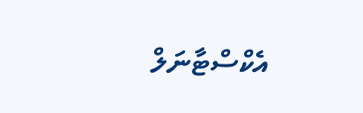އެކްސްޓާނަލް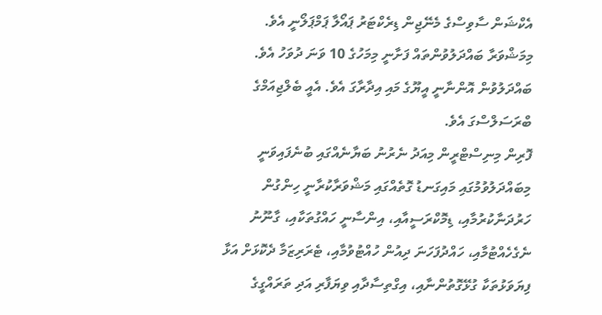އެކްޝަން ސާވިސްގެ މެނޭޖިން ޑިރެކްޓަރު ޕައޯލާ ޕަމްޕަލޯނީ އެވެ.
މިމަޝްވަރާ ބައްދަލުވުންތައް ފަށާނީ މިމަހުގެ 10 ވަނަ ދުވަހު އެވެ. ބައްދަލުވުން އޮންނާނީ އީޔޫގެ މައި އިދާރާގަ އެވެ. އެއީ ބެލްޖިއަމްގެ ބްރަސަލްސްގަ އެވެ.
ފޮރިން މިނިސްޓްރީން މިއަދު ނެރުނު ބަޔާނެއްގައި ބުނެފައިވަނީ މިބައްދަލުވުމުގައި މައިގަނޑު ގޮތެއްގައި މަޝްވަރާކުރާނީ ހިންގުން ހަރުދަނާކުރުމާއި، ޑިމޮކްރަސީއާއި، އިންސާނީ ހައްގުތަކާއި، ގާނޫނު ނެގެހެއްޓުމާއި، ހައްދުފަހަނަ ދިއުން ހުއްޓުވުމާއި، ޓެރަރިޒަމާ ދެކޮޅަށް އަޅާ ފިޔަވަޅުތަކާ ގުޅޭގޮތުންނާއި، އިގްތިސާދާއި ވިޔަފާރި އަދި ތަރައްގީގެ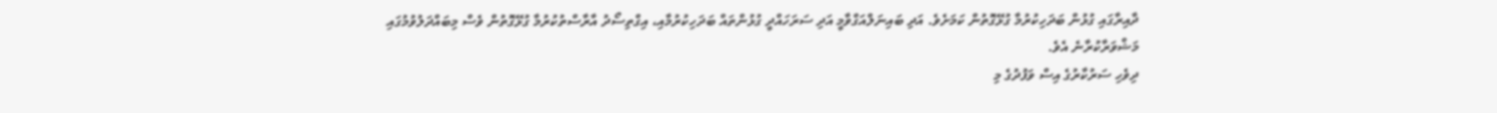ދާއިރާގައި ގުޅުން ބަދަހިކުރުމާ ގުޅޭގޮތުން ކަމަށެވެ. އަދި ބައިނަލްއަގްވާމީ އަދި ސަރަހައްދީ ގުޅުންތައް ބަދަހިކުރުމާއި، އިގްތިސޯދު އާރާސްތުކުރުމާ ގުޅޭގޮތުން ވެސް މިބައްދަލުވުމުގައި މަޝްވަރާކުރާނެ އެވެ.
ދިވެހި ސަރުކާރުގެ އިސް ވަފުދުގެ މި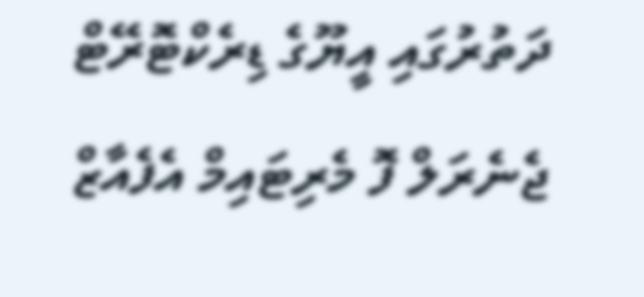ދަތުރުގައި އީޔޫގެ ޑިރެކްޓޮރޭޓް ޖެނެރަލް ފޮ މެރިޓައިމް އެފެއާޒް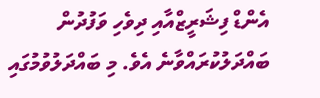އެންޑް ފިޝަރީޒްއާއި ދިވެހި ވަފުދުން ބައްދަލުކުރައްވާނެ އެވެ. މި ބައްދަލުވުމުގައި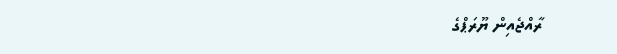ރާއްޖެއިން ޔޫރަޕްގެ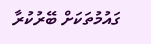ގައުމުތަކަށް ބޭރުކުރާ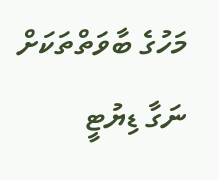މަހުގެ ބާވަތްތަކަށް ނަގާ ޑިޔުޓީ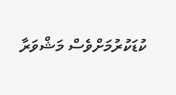ކުޑަކުރުމަށްވެސް މަޝްވަރާ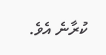ކުރާނެ އެވެ.